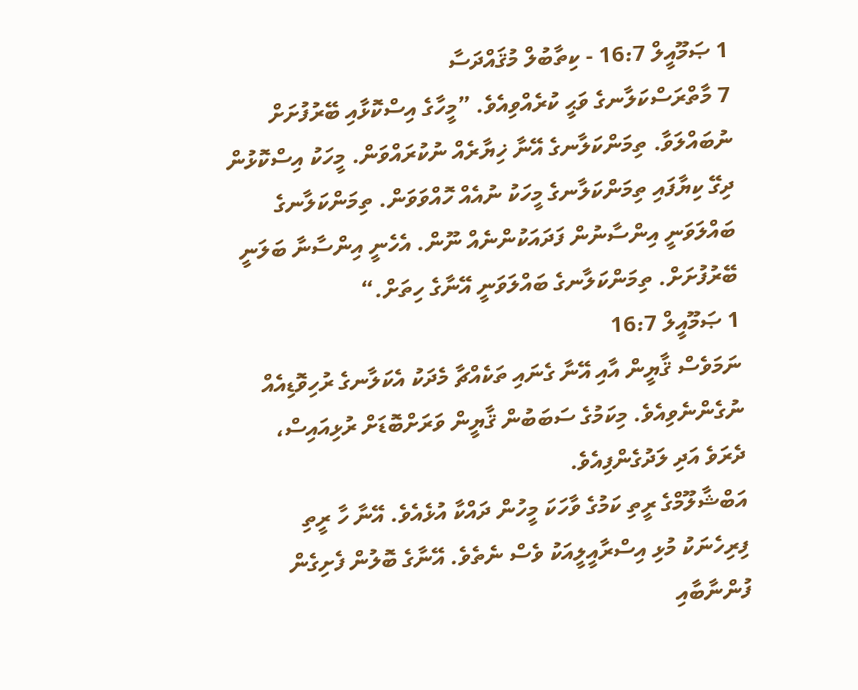1 ޞަމޫއީލް 16:7 - ކިތާބުލް މުޤައްދަސާ
7 މާތްރަސްކަލާނގެ ވަޙީ ކުރެއްވިއެވެ. ”މީހާގެ އިސްކޮޅާއި ބޭރުފުށަށް ނުބައްލަވާ. ތިމަންކަލާނގެ އޭނާ ޚިޔާރެއް ނުކުރައްވަން. މީހަކު އިސްކޮޅުން ދިގޭ ކިޔާފައި ތިމަންކަލާނގެ މީހަކު ނުއެއް ހޮއްވަވަން. ތިމަންކަލާނގެ ބައްލަވަނީ އިންސާނުން ފަދައަކުންނެއް ނޫން. އެހެނީ އިންސާނާ ބަލަނީ ބޭރުފުށަށް. ތިމަންކަލާނގެ ބައްލަވަނީ އޭނާގެ ހިތަށް.“
1 ޞަމޫއީލް 16:7
ނަމަވެސް ޤާޔީން އާއި އޭނާ ގެނައި ތަކެއްޗާ މެދަކު އެކަލާނގެ ރުހިވޮޑިއެއް ނުގެންނެވިއެވެ. މިކަމުގެ ސަބަބުން ޤާޔީން ވަރަށްބޮޑަށް ރުޅިއައިސް، ދެރަވެ އަދި ލަދުގެންފިއެވެ.
އަބްޝާލޫމްގެ ރީތި ކަމުގެ ވާހަކަ މީހުން ދައްކާ އުޅެއެވެ. އޭނާ ހާ ރީތި ފިރިހެނަކު މުޅި އިސްރާއީލީއަކު ވެސް ނެތެވެ. އޭނާގެ ބޮލުން ފެށިގެން ފުންނާބާއި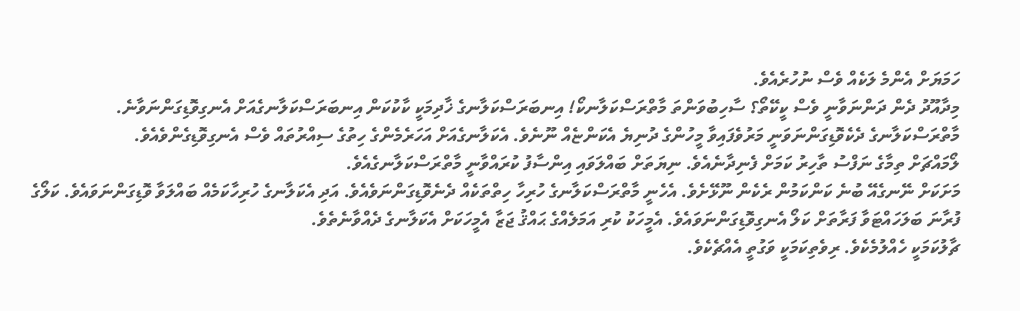ހަމަޔަށް އެންމެ ލަކެއް ވެސް ނުހުރެއެވެ.
މިދާއޫދު ދެން ދަންނަވާނީ ވެސް ކީކޭތޯ؟ ސާހިބުވަންތަ މާތްރަސްކަލާނކޯ! އިނބަރަސްކަލާނގެ ޚާދިމަކީ ކާކުކަން އިނބަރަސްކަލާނގެއަށް އެނގިވޮޑިގަންނަވާނެ.
މާތްރަސްކަލާނގެ ދެކެވޮޑިގަންނަވަނީ މަރުވެފައިވާ މީހުންގެ ދުނިޔެ އެކަންޏެއް ނޫނެވެ. އެކަލާނގެއަށް އަހަރެމެންގެ ހިތުގެ ސިއްރުތައް ވެސް އެނގިވޮޑިގެންވެއެވެ.
ލޯމައްޗަށް ތިމާގެ ނަފްސު ތާހިރު ކަމަށް ފެނިދާނެއެވެ. ނިޔަތަށް ބައްލަވައި އިންސާފު ކުރައްވާނީ މާތްރަސްކަލާނގެއެވެ.
މަށަކަށް ނޭނގެއޭ ބުނެ ކަންކަމުން ރެކެން ނޫޅޭށެވެ. އެހެނީ މާތްރަސްކަލާނގެ ހުރިހާ ހިތްތަކެއް ދެނެވޮޑިގަންނަވެއެވެ. އަދި އެކަލާނގެ ހުރިހާކަމެއް ބައްލަވާ ވޮޑިގަންނަވައެވެ. ކަލޯގެ ފުރާނަ ބަލަހައްޓަވާ ފަރާތަށް ކަލޯ އެނގިވޮޑިގަންނަވައެވެ. އެމީހަކު ކުރި އަމަލެއްގެ ޙައްޤު ޖަޒާ އެމީހަކަށް އެކަލާނގެ ދެއްވާނެތެވެ.
ޗާލުކަމަކީ ހެއްލުމެކެވެ. ރިވެތިކަމަކީ ވަގުތީ އެއްޗެކެވެ.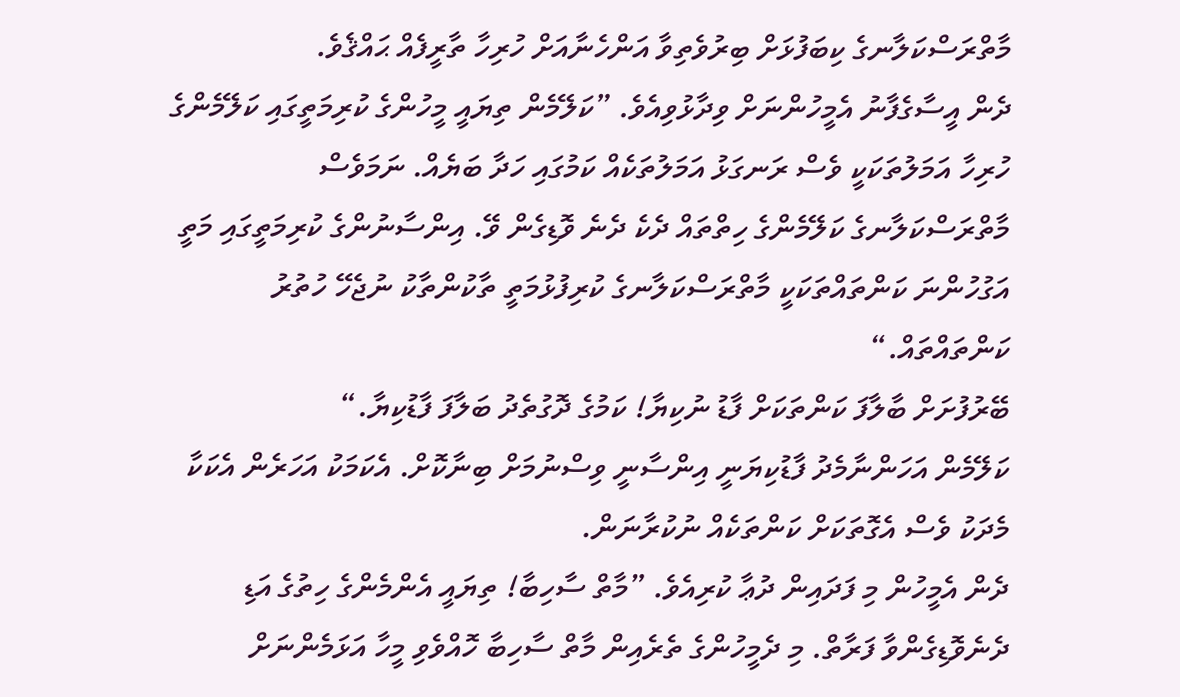މާތްރަސްކަލާނގެ ކިބަފުޅަށް ބިރުވެތިވާ އަންހެނާއަށް ހުރިހާ ތާރީފެއް ޙައްޤެވެ.
ދެން އީސާގެފާނު އެމީހުންނަށް ވިދާޅުވިއެވެ. ”ކަލޭމެން ތިޔައީ މީހުންގެ ކުރިމަތީގައި ކަލޭމެންގެ ހުރިހާ އަމަލުތަކަކީ ވެސް ރަނގަޅު އަމަލުތަކެއް ކަމުގައި ހަދާ ބަޔެއް. ނަމަވެސް މާތްރަސްކަލާނގެ ކަލޭމެންގެ ހިތްތައް ދެކެ ދެނެ ވޮޑިގެން ވޭ. އިންސާނުންގެ ކުރިމަތީގައި މަތީ އަގުހުންނަ ކަންތައްތަކަކީ މާތްރަސްކަލާނގެ ކުރިފުޅުމަތީ ތާކުންތާކު ނުޖެހޭ ހުތުރު ކަންތައްތައް.“
ބޭރުފުށަށް ބާލާފަ ކަންތަކަށް ފާޑު ނުކިޔާ! ކަމުގެ ދޮގުތެދު ބަލާފަ ފާޑުކިޔާ.“
ކަލޭމެން އަހަންނާމެދު ފާޑުކިޔަނީ އިންސާނީ ވިސްނުމަށް ބިނާކޮށް. އެކަމަކު އަހަރެން އެކަކާ މެދަކު ވެސް އެގޮތަކަށް ކަންތަކެއް ނުކުރާނަން.
ދެން އެމީހުން މި ފަދައިން ދުޢާ ކުރިއެވެ. ”މާތް ސާހިބާ! ތިޔައީ އެންމެންގެ ހިތުގެ އަޑި ދެނެވޮޑިގެންވާ ފަރާތް. މި ދެމީހުންގެ ތެރެއިން މާތް ސާހިބާ ހޮއްވެވި މީހާ އަޅަމެންނަށް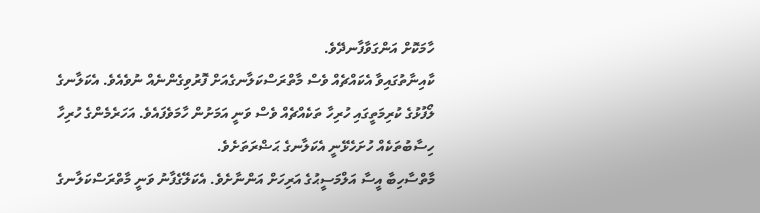ހާމަކޮށް އަންގަވާފާނދޭވެ.
ކާއިނާތުގައިވާ އެކައްޗެއް ވެސް މާތްރަސްކަލާނގެއަށް ފޮރުވިގެންނެއް ނުވެއެވެ. އެކަލާނގެ ލޯފުޅުގެ ކުރިމަތީގައި ހުރިހާ ތަކެއްޗެއް ވެސް ވަނީ އަމަށުން ހާމަވެފައެވެ. އަހަރެމެންގެ ހުރިހާ ހިސާބުތަކެއް ހުށަހެޅޭނީ އެކަލާނގެ ޙަޟްރަތަށެވެ.
މާތްސާހިބާ އީސާ އަލްމަސީޙުގެ އަރިހަށް އަންނާށެވެ. އެކަލޭގެފާނު ވަނީ މާތްރަސްކަލާނގެ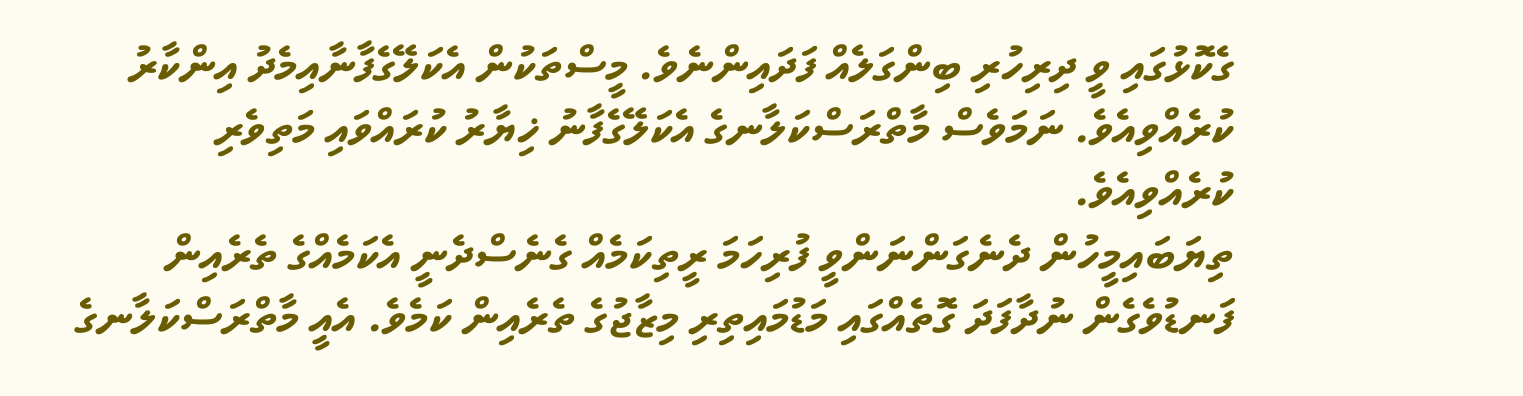ގެކޮޅުގައި ވީ ދިރިހުރި ބިންގަލެއް ފަދައިންނެވެ. މީސްތަކުން އެކަލޭގެފާނާއިމެދު އިންކާރު ކުރެއްވިއެވެ. ނަމަވެސް މާތްރަސްކަލާނގެ އެކަލޭގެފާނު ޚިޔާރު ކުރައްވައި މަތިވެރި ކުރެއްވިއެވެ.
ތިޔަބައިމީހުން ދެނެގަންނަންވީ ފުރިހަމަ ރީތިކަމެއް ގެނެސްދެނީ އެކަމެއްގެ ތެރެއިން ފަނޑުވެގެން ނުދާފަދަ ގޮތެއްގައި މަޑުމައިތިރި މިޒާޖުގެ ތެރެއިން ކަމެވެ. އެއީ މާތްރަސްކަލާނގެ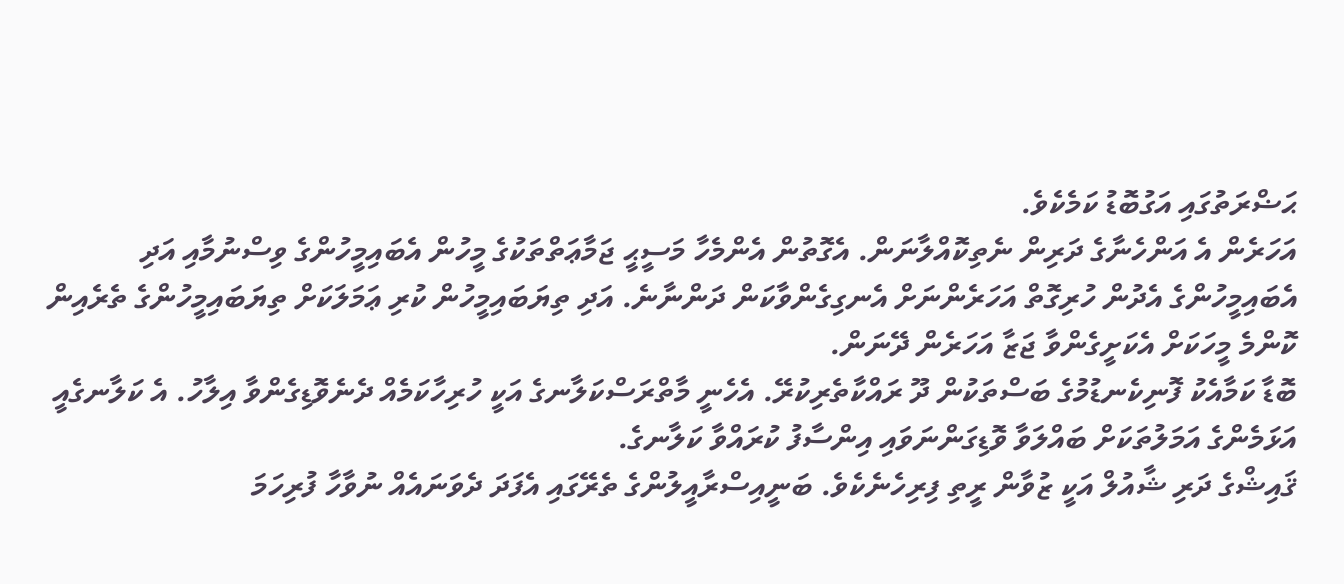ޙަޟްރަތުގައި އަގުބޮޑު ކަމެކެވެ.
އަހަރެން އެ އަންހެނާގެ ދަރިން ނެތިކޮއްލާނަން. އެގޮތުން އެންމެހާ މަސީޙީ ޖަމާޢަތްތަކުގެ މީހުން އެބައިމީހުންގެ ވިސްނުމާއި އަދި އެބައިމީހުންގެ އެދުން ހުރިގޮތް އަހަރެންނަށް އެނގިގެންވާކަން ދަންނާނެ. އަދި ތިޔަބައިމީހުން ކުރި ޢަމަލަކަށް ތިޔަބައިމީހުންގެ ތެރެއިން ކޮންމެ މީހަކަށް އެކަށީގެންވާ ޖަޒާ އަހަރެން ދޭނަން.
ބޮޑާ ކަމާއެކު ފޮނިކެނޑުމުގެ ބަސްތަކުން ދޫ ރައްކާތެރިކުރޭ. އެހެނީ މާތްރަސްކަލާނގެ އަކީ ހުރިހާކަމެއް ދެނެވޮޑިގެންވާ އިލާހު. އެ ކަލާނގެއީ އަޅަމެންގެ އަމަލުތަކަށް ބައްލަވާ ވޮޑިގަންނަވައި އިންސާފު ކުރައްވާ ކަލާނގެ.
ޤައިޝްގެ ދަރި ޝާއުލް އަކީ ޒުވާން ރީތި ފިރިހެނެކެވެ. ބަނީއިސްރާއީލުންގެ ތެރޭގައި އެފަދަ ދެވަނައެއް ނުވާހާ ފުރިހަމަ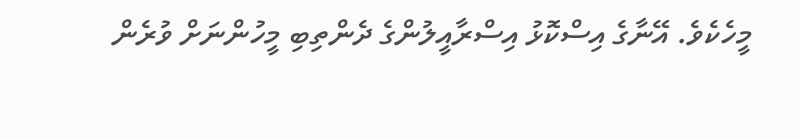މީހެކެވެ. އޭނާގެ އިސްކޮޅު އިސްރާއީލުންގެ ދެންތިބި މީހުންނަށް ވުރެން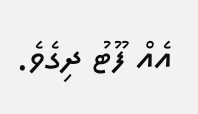އެއް ފޫޓު ދިގެވެ.